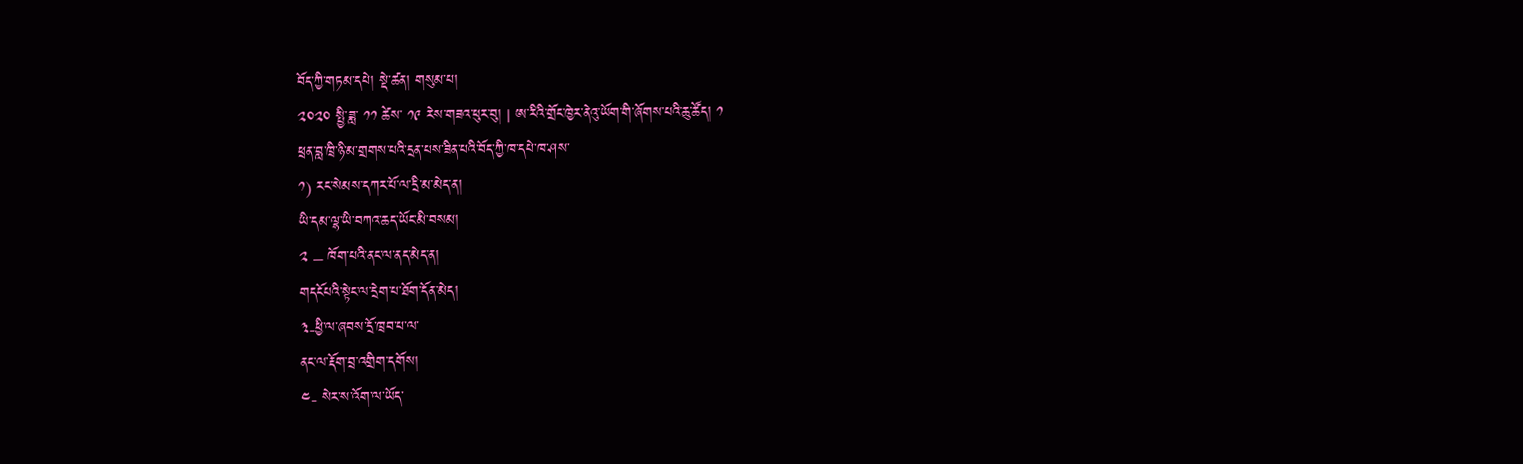བོད་ཀྱི་གཏམ་དཔེ། སྡེ་ཚན། གསུམ་པ།
༢༠༢༠ སྤྱི་ཟླ་ ༡༡ ཚེས་ ༡༩ རེས་གཟའ་ཕུར་བུ། | ཨ་རིའི་གྲོང་ཁྱེར་ནེའུ་ཡོག་གི་ཞོགས་པའི་ཆུ་ཚོད། ༡
ཕྲན་བླ་ཁྲི་ཉི་མ་གྲགས་པའི་དྲན་པས་ཟིན་པའི་བོད་ཀྱི་ཁ་དཔེ་ཁ་ཤས་
༡) རང་སེམས་དཀར་པོ་ལ་དྲི་མ་མེད་ན།
ཡི་དམ་ལྷ་ཡི་བཀའ་ཆད་ཡོང་མི་བསམ།
༢ – ཁོག་པའི་ནང་ལ་ནད་མེད་ན།
གདངོཔའི་སྟེང་ལ་དྲེག་པ་ཐོག་དོན་མེད།
༣-ཕྱི་ལ་ཞབས་དྲོ་ཁྲབ་པ་ལ་
ནང་ལ་རྡོག་བྲ་འགྲིག་དགོས།
༤- སེར་ས་འོག་ལ་ཡོད་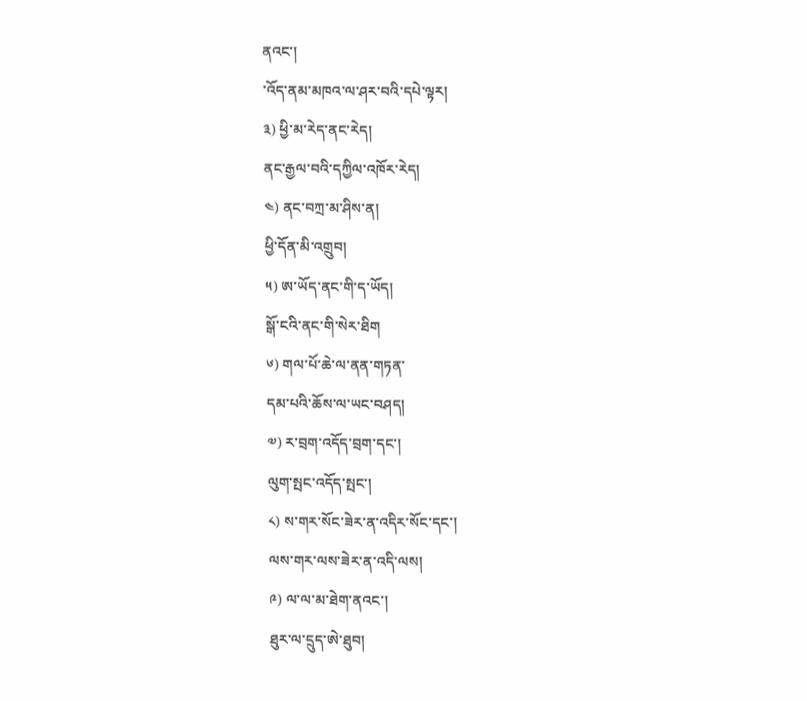ནའང་།
་འོད་ནམ་མཁའ་ལ་ཤར་བའི་དཔེ་ལྟར།
༣) ཕྱི་མ་རེད་ནང་རེད།
ནང་རྒྱལ་བའི་དཀྱིལ་འཁོར་རེད།
༤) ནང་བཀྲ་མ་ཤིས་ན།
ཕྱི་དོན་མི་འགྲུབ།
༥) ཨ་ཡོད་ནང་གི་ད་ཡོད།
སྒོ་ངའི་ནང་གི་སེར་ཐིག
༦) གལ་པོ་ཆེ་ལ་ནན་གཏན་
དམ་པའི་ཆོས་ལ་ཡང་བཤད།
༧) ར་བྲག་འདོད་བྲག་དང་།
ལུག་སྤང་འདོད་སྤང་།
༨) ས་གར་སོང་ཟེར་ན་འདིར་སོང་དང་།
ལས་གར་ལས་ཟེར་ན་འདི་ལས།
༩) ལ་ལ་མ་ཐེག་ནའང་།
ཐུར་ལ་དྲུད་ཨེ་ཐུབ།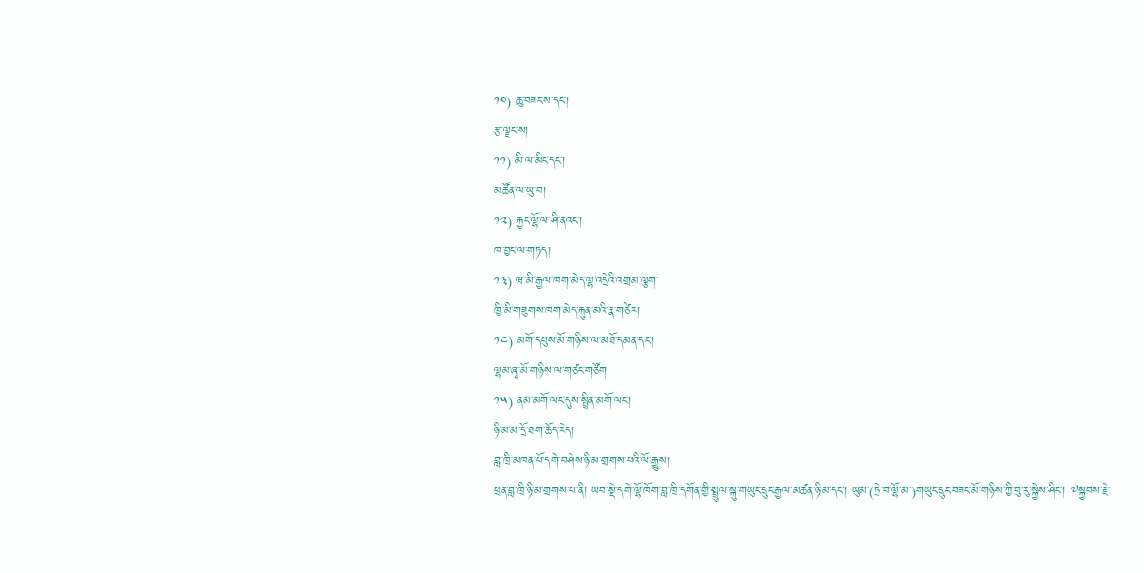༡༠) ཆུ་བཟང་ས་དང་།
རྩ་ལྗང་ས།
༡༡) མི་ལ་མིང་དང་།
མཚོན་ལ་ཡུ་བ།
༡༢) རྐྱང་ལྷོ་ལ་ཤི་ནའང་།
ཁ་བྱང་ལ་གཏད།
༡༣) ཝ་མི་རྒྱལ་ཁག་མེད་ལྷ་འདྲེའི་འགྲམ་ལྕག་
ཁྱི་མི་གཟུགས་ཁག་མེད་རྐུན་མའི་རྣ་གཙེར།
༡༤) མགོ་དཔུས་མོ་གཉིས་ལ་མཐོ་དམན་དང་།
ལྷམ་ཞྭ་མོ་གཉིས་ལ་གཙང་གཙོག
༡༥) ནམ་མགོ་ལང་དུས་སྤྲིན་མགོ་ལང་།
ཉི་མ་མ་དྲོ་ཐག་ཆོད་རེད།
བླ་ཁྲི་མཁན་པོ་དགེ་བཤེས་ཉི་མ་གྲགས་པའི་ལོ་རྒྱུས།
ཕྲན་བླ་ཁྲི་ཉི་མ་གྲགས་པ་ནི། ཡབ་སྡེ་དགེ་ལྷོ་ཁོག་བླ་ཁྲི་དགོན་གྱི་སྤྲུལ་སྐུ་གཡུང་དྲུང་རྒྱལ་མཚན་ཉི་མ་དང་། ཡུམ་(ཏྲེ་བ་ལྷོ་མ་)གཡུང་དྲུང་བཟང་མོ་གཉིས་ཀྱི་བུ་རུ་སྐྱེས་ཤིང་། ༧སྐྱབས་རྗེ་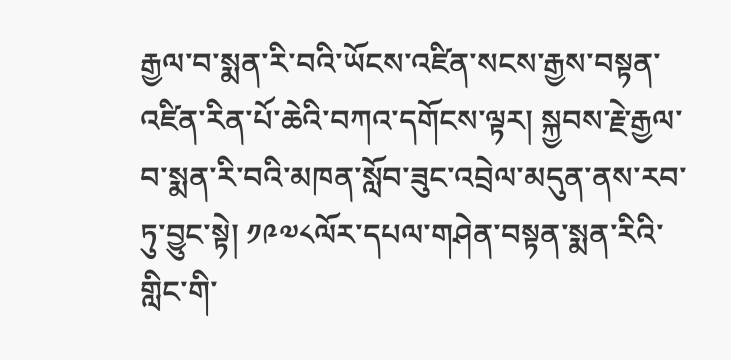རྒྱལ་བ་སྨན་རི་བའི་ཡོངས་འཛིན་སངས་རྒྱས་བསྟན་འཛིན་རིན་པོ་ཆེའི་བཀའ་དགོངས་ལྟར། སྐྱབས་རྗེ་རྒྱལ་བ་སྨན་རི་བའི་མཁན་སློབ་ཟུང་འབྲེལ་མདུན་ནས་རབ་ཏུ་བྱུང་སྟེ། ༡༩༧༨ལོར་དཔལ་གཤེན་བསྟན་སྨན་རིའི་གླིང་གི་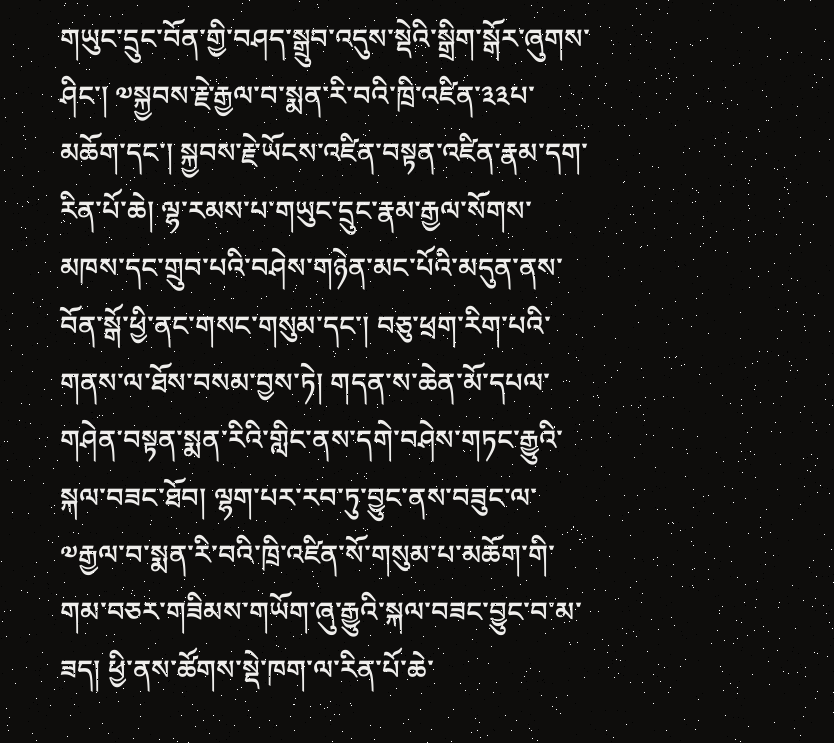གཡུང་དྲུང་བོན་གྱི་བཤད་སྒྲུབ་འདུས་སྡེའི་སྒྲིག་སྒོར་ཞུགས་ཤིང་། ༧སྐྱབས་རྗེ་རྒྱལ་བ་སྨན་རི་བའི་ཁྲི་འཛིན་༣༣པ་མཆོག་དང་། སྐྱབས་རྗེ་ཡོངས་འཛིན་བསྟན་འཛིན་རྣམ་དག་རིན་པོ་ཆེ། ལྷ་རམས་པ་གཡུང་དྲུང་རྣམ་རྒྱལ་སོགས་མཁས་དང་གྲུབ་པའི་བཤེས་གཉེན་མང་པོའི་མདུན་ནས་བོན་སྒོ་ཕྱི་ནང་གསང་གསུམ་དང་། བཅུ་ཕྲག་རིག་པའི་གནས་ལ་ཐོས་བསམ་བྱས་ཏེ། གདན་ས་ཆེན་མོ་དཔལ་གཤེན་བསྟན་སྨན་རིའི་གླིང་ནས་དགེ་བཤེས་གཏང་རྒྱུའི་སྐལ་བཟང་ཐོབ། ལྷག་པར་རབ་ཏུ་བྱུང་ནས་བཟུང་ལ་༧རྒྱལ་བ་སྨན་རི་བའི་ཁྲི་འཛིན་སོ་གསུམ་པ་མཆོག་གི་གམ་བཅར་གཟིམས་གཡོག་ཞུ་རྒྱུའི་སྐལ་བཟང་བྱུང་བ་མ་ཟད། ཕྱི་ནས་ཚོགས་སྡེ་ཁག་ལ་རིན་པོ་ཆེ་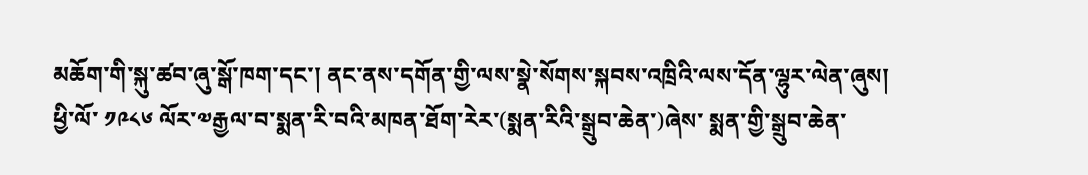མཆོག་གི་སྐུ་ཚབ་ཞུ་སྒོ་ཁག་དང་། ནང་ནས་དགོན་གྱི་ལས་སྣེ་སོགས་སྐབས་འཁྲིའི་ལས་དོན་ལྷུར་ལེན་ཞུས།
ཕྱི་ལོ་ ༡༩༨༦ ལོར་༧རྒྱལ་བ་སྨན་རི་བའི་མཁན་ཐོག་རེར་(སྨན་རིའི་སྒྲུབ་ཆེན་)ཞེས་ སྨན་གྱི་སྒྲུབ་ཆེན་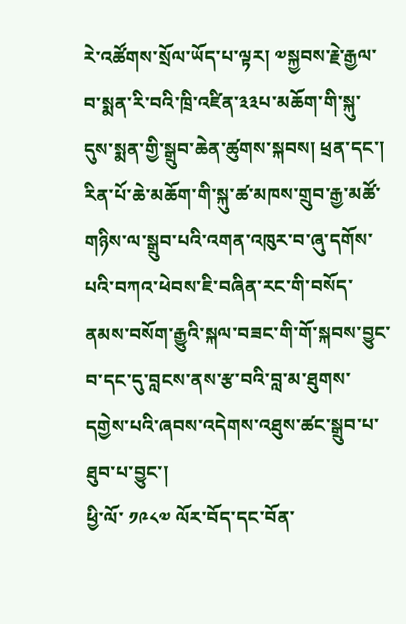རེ་འཚོགས་སྲོལ་ཡོད་པ་ལྟར། ༧སྐྱབས་རྗེ་རྒྱལ་བ་སྨན་རི་བའི་ཁྲི་འཛིན་༣༣པ་མཆོག་གི་སྐུ་དུས་སྨན་གྱི་སྒྲུབ་ཆེན་ཚུགས་སྐབས། ཕྲན་དང་། རིན་པོ་ཆེ་མཆོག་གི་སྐུ་ཚ་མཁས་གྲུབ་རྒྱ་མཚོ་གཉིས་ལ་སྒྲུབ་པའི་འགན་འཁུར་བ་ཞུ་དགོས་པའི་བཀའ་ཕེབས་ཇི་བཞིན་རང་གི་བསོད་ནམས་བསོག་རྒྱུའི་སྐལ་བཟང་གི་གོ་སྐབས་བྱུང་བ་དང་དུ་བླངས་ནས་རྩ་བའི་བླ་མ་ཐུགས་དགྱེས་པའི་ཞབས་འདེགས་འཐུས་ཚང་སྒྲུབ་པ་ཐུབ་པ་བྱུང་།
ཕྱི་ལོ་ ༡༩༨༧ ལོར་བོད་དང་བོན་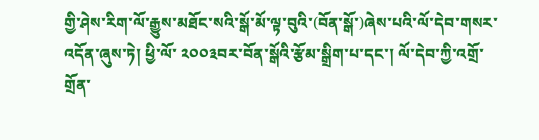གྱི་ཤེས་རིག་ལོ་རྒྱུས་མཐོང་སའི་སྒོ་མོ་ལྟ་བུའི་(བོན་སྒོ་)ཞེས་པའི་ལོ་དེབ་གསར་འདོན་ཞུས་ཏེ། ཕྱི་ལོ་ ༢༠༠༣བར་བོན་སྒོའི་རྩོམ་སྒྲིག་པ་དང་། ལོ་དེབ་ཀྱི་འགྲོ་གྲོན་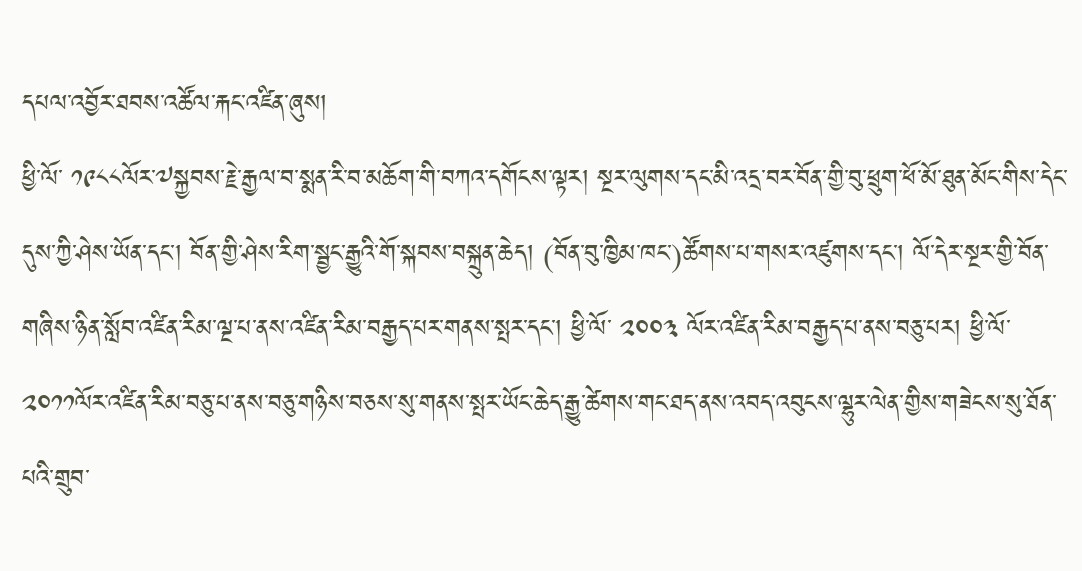དཔལ་འབྱོར་ཐབས་འཚོལ་རྐང་འཛིན་ཞུས།
ཕྱི་ལོ་ ༡༩༨༨ལོར་༧སྐྱབས་རྗེ་རྒྱལ་བ་སྨན་རི་བ་མཆོག་གི་བཀའ་དགོངས་ལྟར། སྔར་ལུགས་དང་མི་འདྲ་བར་བོན་གྱི་བུ་ཕྲུག་ཕོ་མོ་ཐུན་མོང་གིས་དེང་དུས་ཀྱི་ཤེས་ཡོན་དང་། བོན་གྱི་ཤེས་རིག་སྦྱང་རྒྱུའི་གོ་སྐབས་བསྐྲུན་ཆེད། (བོན་བུ་ཁྱིམ་ཁང་)ཚོགས་པ་གསར་འཛུགས་དང་། ལོ་དེར་སྔར་གྱི་བོན་གཞིས་ཉིན་སློབ་འཛིན་རིམ་ལྔ་པ་ནས་འཛིན་རིམ་བརྒྱད་པར་གནས་སྤར་དང་། ཕྱི་ལོ་ ༢༠༠༣ ལོར་འཛིན་རིམ་བརྒྱད་པ་ནས་བཅུ་པར། ཕྱི་ལོ་༢༠༡༡ལོར་འཛིན་རིམ་བཅུ་པ་ནས་བཅུ་གཉིས་བཅས་སུ་གནས་སྤར་ཡོང་ཆེད་རྒྱུ་ཚེགས་གང་ཐད་ནས་འབད་འབུངས་ལྷུར་ལེན་གྱིས་གཟེངས་སུ་ཐོན་པའི་གྲུབ་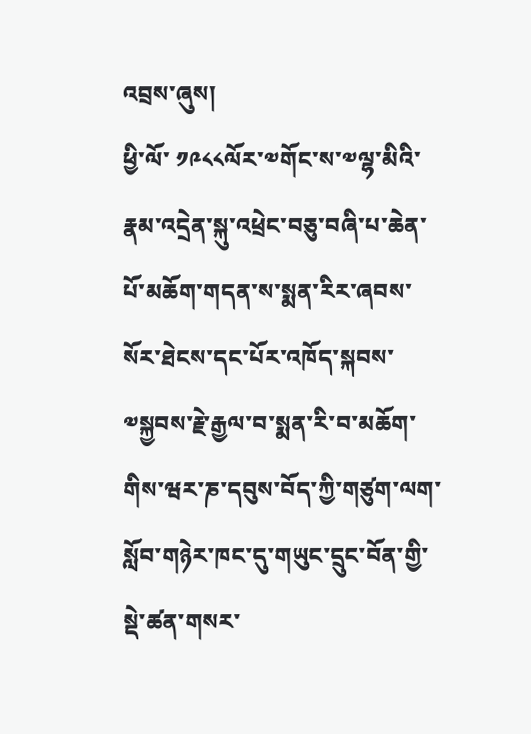འབྲས་ཞུས།
ཕྱི་ལོ་ ༡༩༨༨ལོར་༧གོང་ས་༧ལྷ་མིའི་རྣམ་འདྲེན་སྐུ་འཕྲེང་བཅུ་བཞི་པ་ཆེན་པོ་མཆོག་གདན་ས་སྨན་རིར་ཞབས་སོར་ཐེངས་དང་པོར་འཁོད་སྐབས་༧སྐྱབས་རྗེ་རྒྱལ་བ་སྨན་རི་བ་མཆོག་གིས་ཝར་ཎ་དབུས་བོད་ཀྱི་གཙུག་ལག་སློབ་གཉེར་ཁང་དུ་གཡུང་དྲུང་བོན་གྱི་སྡེ་ཚན་གསར་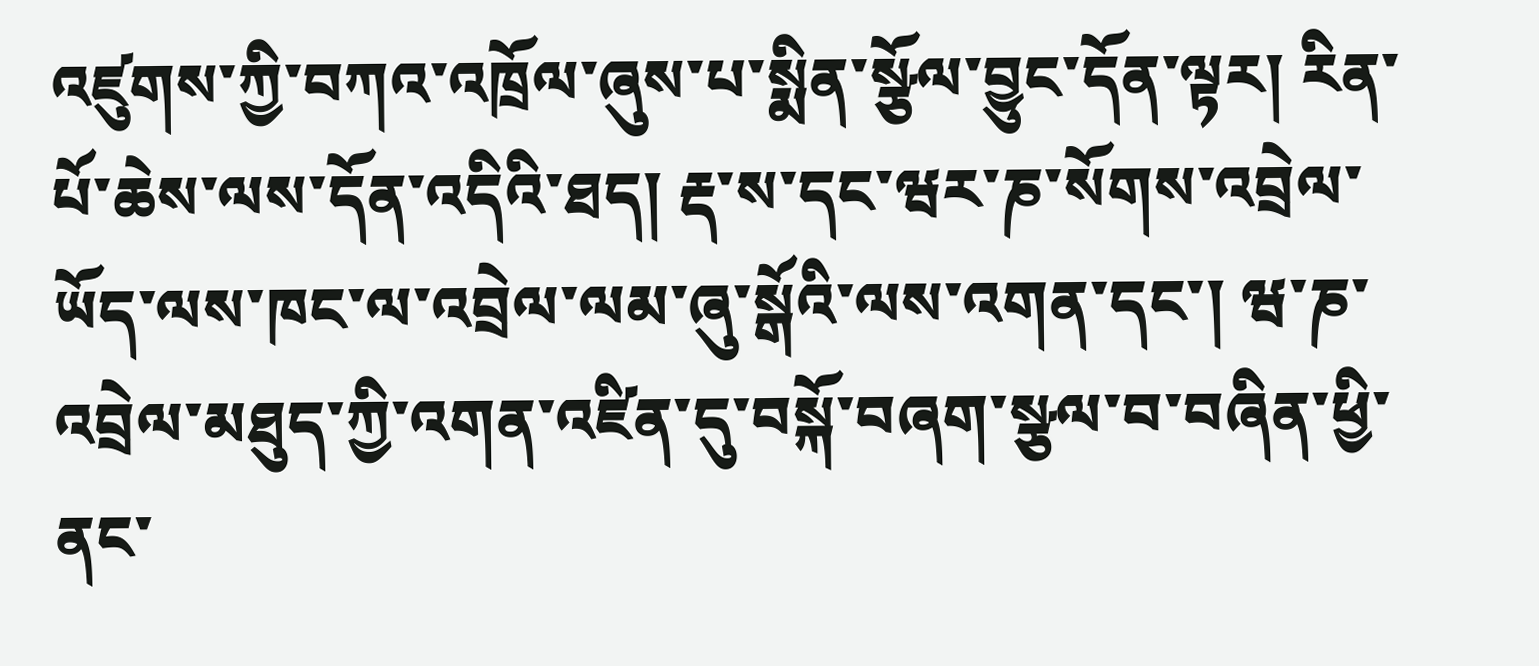འཛུགས་ཀྱི་བཀའ་འཁྲོལ་ཞུས་པ་སྨིན་སྩོལ་བྱུང་དོན་ལྟར། རིན་པོ་ཆེས་ལས་དོན་འདིའི་ཐད། རྡ་ས་དང་ཝར་ཎ་སོགས་འབྲེལ་ཡོད་ལས་ཁང་ལ་འབྲེལ་ལམ་ཞུ་སྒོའི་ལས་འགན་དང་། ཝ་ཎ་འབྲེལ་མཐུད་ཀྱི་འགན་འཛིན་དུ་བསྐོ་བཞག་སྩལ་བ་བཞིན་ཕྱི་ནང་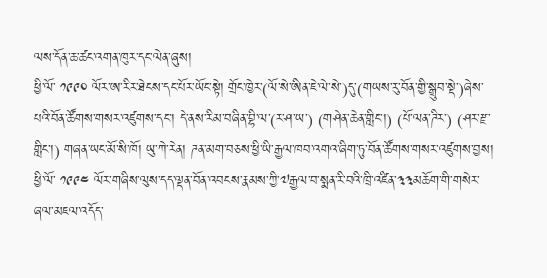ལས་དོན་ཆ་ཚང་འགན་ཁུར་དང་ལེན་ཞུས།
ཕྱི་ལོ་ ༡༩༩༠ ལོར་ཨ་རིར་ཐེངས་དང་པོར་ཡོང་སྟེ། གྲོང་ཁྱེར་(ལོ་སེ་ཨིན་ཇེ་ལེ་སེ་)དུ་(གཡས་རུ་བོན་གྱི་སྒྲུབ་སྡེ་)ཞེས་པའི་བོན་ཚོགས་གསར་འཛུགས་དང་། དེ་ནས་རིམ་བཞིན་བྷི་ལ་(ར་ཤ་ཡ་) (གཤེན་ཆེན་གླིང་།) (པོ་ལན་ཌིར་) (ཤར་རྫ་གླིང་།) གཞན་ཡང་མོ་སི་ཁོ། ཡུ་ཀེ་རེན། ཌན་མག་བཅས་ཕྱི་ཡི་རྒྱལ་ཁབ་འགའ་ཞིག་ཏུ་བོན་ཚོགས་གསར་འཛུགས་བྱས།
ཕྱི་ལོ་ ༡༩༩༤ ལོར་གཞིས་ལུས་དད་ལྡན་བོན་འབངས་རྣམས་ཀྱི་༧རྒྱལ་བ་སྨན་རི་བའི་ཁྲི་འཛིན་༣༣མཆོག་གི་གསེར་ཞལ་མཇལ་འདོད་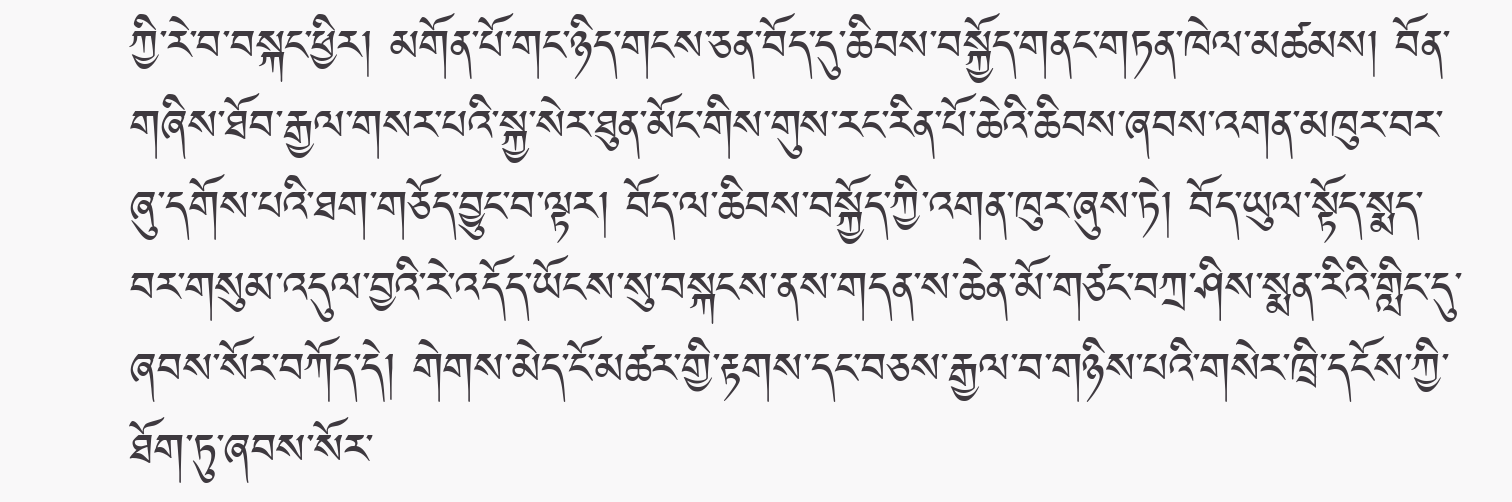ཀྱི་རེ་བ་བསྐང་ཕྱིར། མགོན་པོ་གང་ཉིད་གངས་ཅན་བོད་དུ་ཆིབས་བསྐྱོད་གནང་གཏན་ཁེལ་མཚམས། བོན་གཞིས་ཐོབ་རྒྱལ་གསར་པའི་སྐྱ་སེར་ཐུན་མོང་གིས་གུས་རང་རིན་པོ་ཆེའི་ཆིབས་ཞབས་འགན་མཁུར་བར་ཞུ་དགོས་པའི་ཐག་གཅོད་བྱུང་བ་ལྟར། བོད་ལ་ཆིབས་བསྐྱོད་ཀྱི་འགན་ཁུར་ཞུས་ཏེ། བོད་ཡུལ་སྟོད་སྨད་བར་གསུམ་འདུལ་བྱའི་རེ་འདོད་ཡོངས་སུ་བསྐངས་ནས་གདན་ས་ཆེན་མོ་གཙང་བཀྲ་ཤིས་སྨན་རིའི་གླིང་དུ་ཞབས་སོར་བཀོད་དེ། གེགས་མེད་ངོ་མཚར་གྱི་རྟགས་དང་བཅས་རྒྱལ་བ་གཉིས་པའི་གསེར་ཁྲི་དངོས་ཀྱི་ཐོག་ཏུ་ཞབས་སོར་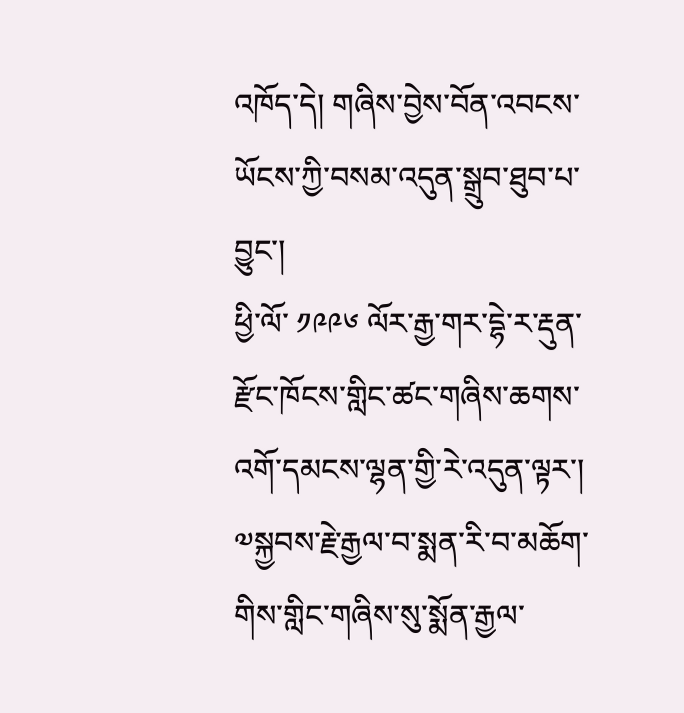འཁོད་དེ། གཞིས་བྱེས་བོན་འབངས་ཡོངས་ཀྱི་བསམ་འདུན་སྒྲུབ་ཐུབ་པ་བྱུང་།
ཕྱི་ལོ་ ༡༩༩༦ ལོར་རྒྱ་གར་དྷེ་ར་རྡུན་རྫོང་ཁོངས་གླིང་ཚང་གཞིས་ཆགས་འགོ་དམངས་ལྷན་གྱི་རེ་འདུན་ལྟར་། ༧སྐྱབས་རྗེ་རྒྱལ་བ་སྨན་རི་བ་མཆོག་གིས་གླིང་གཞིས་སུ་སྨོན་རྒྱལ་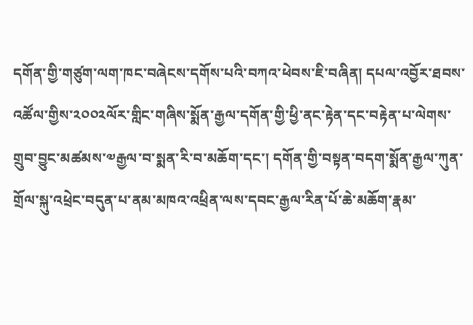དགོན་གྱི་གཙུག་ལག་ཁང་བཞེངས་དགོས་པའི་བཀའ་ཕེབས་ཇི་བཞིན། དཔལ་འབྱོར་ཐབས་འཚོལ་གྱིས་༢༠༠༢ལོར་གླིང་གཞིས་སྨོན་རྒྱལ་དགོན་གྱི་ཕྱི་ནང་རྟེན་དང་བརྟེན་པ་ལེགས་གྲུབ་བྱུང་མཚམས་༧རྒྱལ་བ་སྨན་རི་བ་མཆོག་དང་། དགོན་གྱི་བསྟན་བདག་སྨོན་རྒྱལ་ཀུན་གྲོལ་སྐུ་འཕྲེང་བདུན་པ་ནམ་མཁའ་འཕྲིན་ལས་དབང་རྒྱལ་རིན་པོ་ཆེ་མཆོག་རྣམ་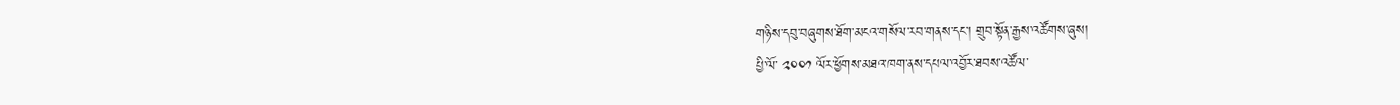གཉིས་དབུ་བཞུགས་ཐོག་མངའ་གསོལ་རབ་གནས་དང་། གྲུབ་སྟོན་རྒྱས་འཚོགས་ཞུས།
པྱི་ལོ་ ༢༠༠༡ ལོར་ཕྱོགས་མཐའ་ཁག་ནས་དཔལ་འབྱོར་ཐབས་འཚོལ་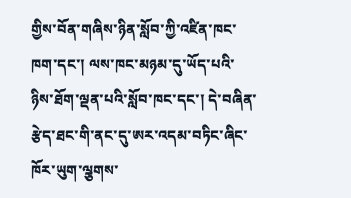གྱིས་བོན་གཞིས་ཉིན་སློབ་ཀྱི་འཛིན་ཁང་ཁག་དང་། ལས་ཁང་མཉམ་དུ་ཡོད་པའི་ཉིས་ཐོག་ལྡན་པའི་སློབ་ཁང་དང་། དེ་བཞིན་རྩེད་ཐང་གི་ནང་དུ་ཨར་འདམ་བཏིང་ཞིང་ཁོར་ཡུག་ལྕགས་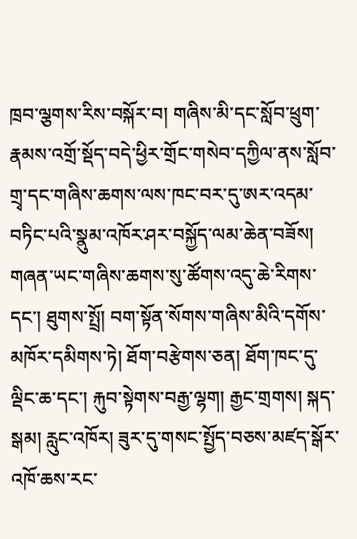ཁྲབ་ལྕགས་རིས་བསྐོར་བ། གཞིས་མི་དང་སློབ་ཕྲུག་རྣམས་འགྲོ་སྡོད་བདེ་ཕྱིར་གྲོང་གསེབ་དཀྱིལ་ནས་སློབ་གྲྭ་དང་གཞིས་ཆགས་ལས་ཁང་བར་དུ་ཨར་འདམ་བཏིང་པའི་སྣུམ་འཁོར་ཤར་བསྐྱོད་ལམ་ཆེན་བཟོས།
གཞན་ཡང་གཞིས་ཆགས་སུ་ཚོགས་འདུ་ཆེ་རིགས་དང་། ཐུགས་སྤྲོ། བག་སྟོན་སོགས་གཞིས་མིའི་དགོས་མཁོར་དམིགས་ཏེ། ཐོག་བརྩེགས་ཅན། ཐོག་ཁང་དུ་ལྡིང་ཆ་དང་། རྐུབ་སྟེགས་བརྒྱ་ལྷག། རྒྱང་གྲགས། སྐད་སྒམ། རླུང་འཁོར། ཟུར་དུ་གསང་སྤྱོད་བཅས་མཛད་སྒོར་འཁོ་ཆས་རང་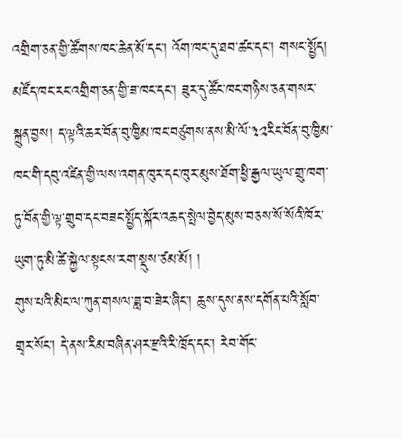འགྲིག་ཅན་གྱི་ཚོགས་ཁང་ཆེན་མོ་དང་། འོག་ཁང་དུ་ཐབ་ཚང་དང་། གསང་སྤྱོད། མཛོད་ཁང་རང་འགྲིག་ཅན་གྱི་ཟ་ཁང་དང་། ཟུར་དུ་ཚོང་ཁང་གཉིས་ཅན་གསར་སྐྲུན་བྱས། ད་ལྟའི་ཆར་བོན་བུ་ཁྱིམ་ཁང་བཙུགས་ནས་མི་ལོ་༣༢རིང་བོན་བུ་ཁྱིམ་ཁང་གི་དབུ་འཛིན་གྱི་ལས་འགན་ཁུར་དང་ཁུར་མུས་ཐོག་ཕྱི་རྒྱལ་ཡུལ་གྲུ་ཁག་ཏུ་བོན་གྱི་ལྟ་གྲུབ་དང་བཟང་སྤྱོད་སྐོར་འཆད་སྤེལ་བྱེད་མུས་བཅས་སོ་སོའི་ཁོར་ཡུག་ཏུ་མི་ཚེ་སྐྱེལ་སྟངས་རག་སྡུས་ཙམ་མོ། །
གུས་པའི་མིང་ལ་ཀུན་གསལ་ཟླ་བ་ཟེར་ཞིང་། ཆུས་དུས་ནས་དགོན་པའི་སློབ་གྲྭར་སོང་། དེ་ནས་རིམ་བཞིན་ཤར་རྫའི་རི་ཁྲོད་དང་། རེབ་གོང་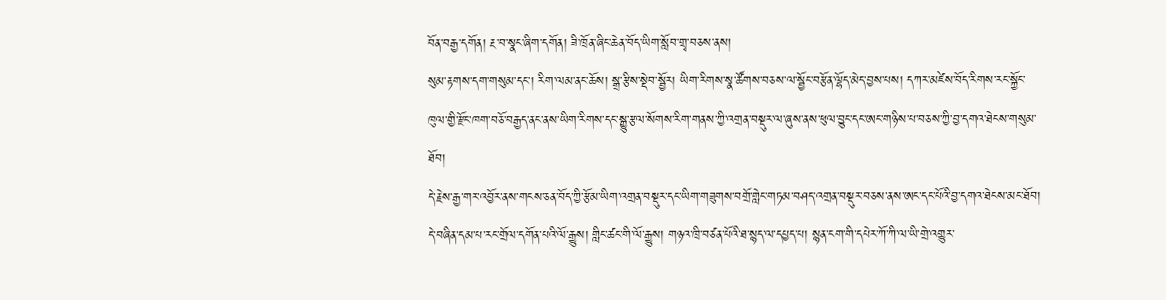བོན་བརྒྱ་དགོན། རྔ་བ་སྣང་ཞིག་དགོན། ཟི་ཁྲོན་ཞིང་ཆེན་བོད་ཡིག་སློབ་གྲྭ་བཅས་ནས།
སུམ་རྟགས་དག་གསུམ་དང་། རིག་ལམ་ནང་ཆོས། སྒྲ་རྩིས་སྡེབ་སྦྱོར། ཡིག་རིགས་སྣ་ཚོགས་བཅས་ལ་སྦྱོང་བརྩོན་ལྷོད་མེད་བྱས་པས། དཀར་མཛེས་བོད་རིགས་རང་སྐྱོང་ཁུལ་གྱི་རྫོང་ཁག་བཅོ་བརྒྱད་ནང་ནས་ཡིག་རིགས་དང་སྒྱུ་རྩལ་སོགས་རིག་གནས་ཀྱི་འགྲན་བསྡུར་ལ་ཞུས་ནས་ཕུལ་བྱུང་དང་ཨང་གཉིས་པ་བཅས་ཀྱི་བྱ་དགའ་ཐེངས་གསུམ་ཐོབ།
དེ་རྗེས་རྒྱ་གར་འབྱོར་ནས་གངས་ཅན་བོད་ཀྱི་རྩོམ་ཡིག་འགྲན་བསྡུར་དང་ཡིག་གཟུགས་བགྲོ་གླེང་གཏམ་བཤད་འགྲན་བསྡུར་བཅས་ནས་ཨང་དང་པོའི་བྱ་དགའ་ཐེངས་མང་ཐོབ། དེ་བཞིན་དམ་པ་རང་གྲོལ་དགོན་པའི་ལོ་རྒྱུས། གླིང་ཚང་གི་ལོ་རྒྱུས། གཉའ་ཁྲི་བཙན་པོའི་ཐ་སྙད་ལ་དཔྱད་པ། སྙན་ངག་གི་དཔེར་ཀོ་ཀི་ལ་ཡི་གྲེ་འགྱུར་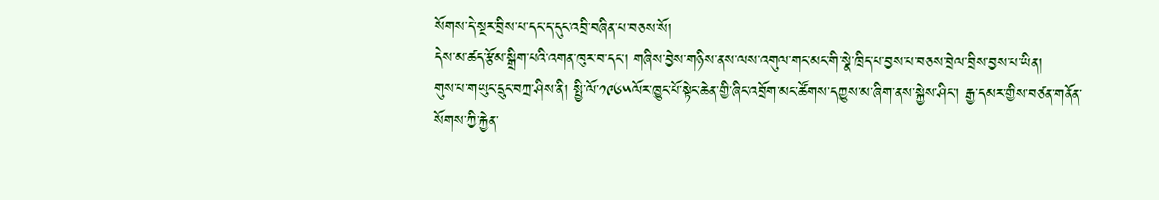སོགས་དེ་སྔར་བྲིས་པ་དང་ད་དུང་འབྲི་བཞིན་པ་བཅས་སོ།
དེས་མ་ཚད་རྩོམ་སྒྲིག་པའི་འགན་ཁུར་བ་དང་། གཞིས་བྱེས་གཉིས་ནས་ལས་འགུལ་གང་མང་གི་སྣེ་ཁྲིད་པ་བྱས་པ་བཅས་བྲེལ་བྲིས་བྱས་པ་ཡིན།
གུས་པ་གཡུང་དྲུང་བཀྲ་ཤིས་ནི། སྤྱི་ལོ་༡༩༦༥ལོར་ཁྱུང་པོ་སྟེང་ཆེན་གྱི་ཞིང་འབྲོག་མང་ཚོགས་དཀྱུས་མ་ཞིག་ནས་སྐྱེས་ཤིང་། རྒྱ་དམར་གྱིས་བཙན་གནོན་སོགས་ཀྱི་རྐྱེན་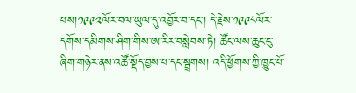པས།༡༩༩༢ལོར་བལ་ཡུལ་དུ་འབྱོར་བ་དང་། དེ་རྗེས་༡༩༩༨ལོར་དགོས་དམིགས་ཤིག་གིས་ཨ་རིར་བསླེབས་ཏེ། ཚོང་ལས་ཆུང་ངུ་ཞིག་གཉེར་ནས་འཚོ་སྡོད་བྱས་པ་དང་སྦྲགས། འདི་ཕྱོགས་ཀྱི་ཁྱུང་པོ་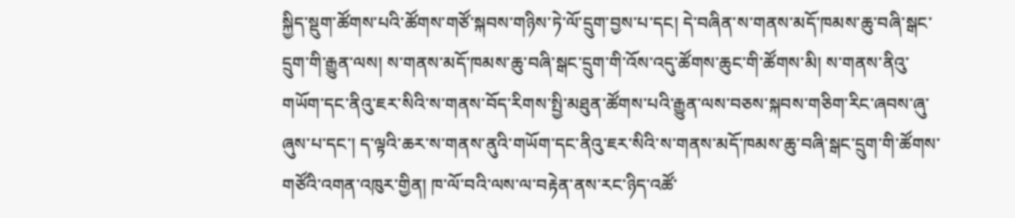སྐྱིད་སྡུག་ཚོགས་པའི་ཚོགས་གཙོ་སྐབས་གཉིས་ཏེ་ལོ་དྲུག་བྱས་པ་དང། དེ་བཞིན་ས་གནས་མདོ་ཁམས་ཆུ་བཞི་སྒང་དྲུག་གི་རྒྱུན་ལས། ས་གནས་མདོ་ཁམས་ཆུ་བཞི་སྒང་དྲུག་གི་འོས་འདུ་ཚོགས་ཆུང་གི་ཚོགས་མི། ས་གནས་ནིའུ་གཡོག་དང་ནིའུ་ཇར་སིའི་ས་གནས་བོད་རིགས་སྤྱི་མཐུན་ཚོགས་པའི་རྒྱུན་ལས་བཅས་སྐབས་གཅིག་རིང་ཞབས་ཞུ་ཞུས་པ་དང་། ད་ལྟའི་ཆར་ས་གནས་ནུའི་གཡོག་དང་ནིའུ་ཇར་སིའི་ས་གནས་མདོ་ཁམས་ཆུ་བཞི་སྒང་དྲུག་གི་ཚོགས་གཙོའི་འགན་འཁུར་གྱིན། ཁ་ལོ་བའི་ལས་ལ་བརྟེན་ནས་རང་ཉིད་འཚོ་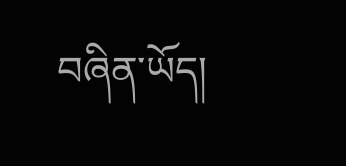བཞིན་ཡོད།